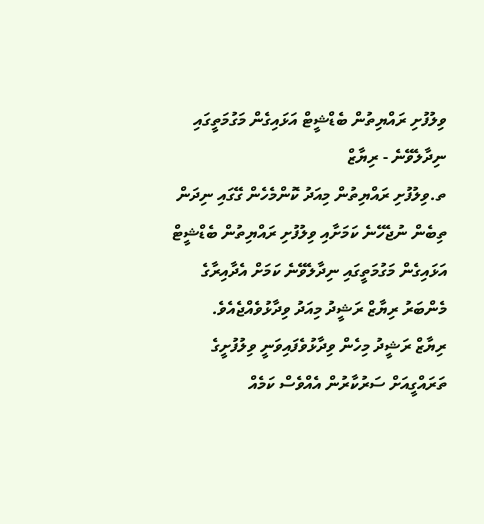ވިލުފުށި ރައްޔިތުން ބެޑްޝީޓް އަޅައިގެން މަގުމަތީގައި ނިދާލެވޭނެ - ރިޔާޒް
ތ.ވިލުފުށި ރައްޔިތުން މިއަދު ކޮންމެހެން ގޭގައި ނިދަން ތިބެން ނުޖެހޭނެ ކަމަށާއި ވިލުފުށި ރައްޔިތުން ބެޑްޝީޓް އަޅައިގެން މަގުމަތީގައި ނިދާލެވޭނެ ކަމަށް އެދާއިރާގެ މެންބަރު ރިޔާޒް ރަޝީދު މިއަދު ވިދާޅުވެއްޖެއެވެ.
ރިޔާޒް ރަޝީދު މިހެން ވިދާޅުވެފައިވަނީ ވިލުފުށީގެ ތަރައްގީއަށް ސަރުކާރުން އެއްވެސް ކަމެއް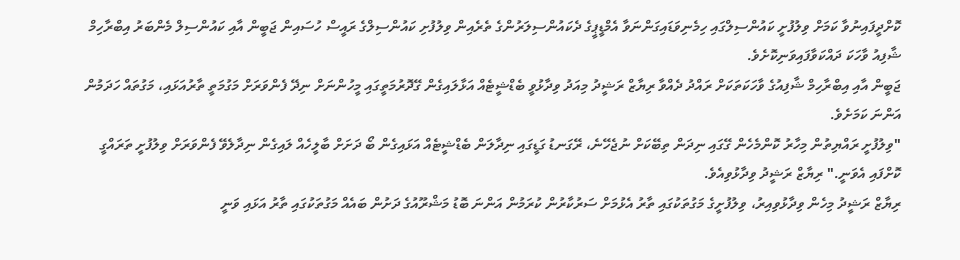ކޮށްދީފައިނުވާ ކަމަށް ވިލުފުށީ ކައުންސިލްގައި ހިމެނިވަޑައިގަންނަވާ އެމްޑީޕީގެ ދެކައުންސިލަރުންގެ ތެރެއިން ވިލުފުށި ކައުންސިލްގެ ރައީސް ހުސައިން ޖަބީން އާއި ކައުންސިލް މެންބަރު އިބްރާހިމް ޝާފިއު ވާހަކަ ދައްކަވާފައިވަނިކޮށެވެ.
ޖަބީން އާއި އިބްރާހިމް ޝާފިއުގެ ވާހަކަތަކަށް ރައްދު ދެއްވާ ރިޔާޒް ރަޝީދު މިއަދު ވިދާޅުވީ ބެޑްޝީޓެއް އަޅާލައިގެން ގޭދޮރުމަތީގައި މީހުންނަށް ނިދޭ ފެންވަރަށް މަގުމަތީ ތާރުއަޅައި، މަގުތައް ހަދަމުން އަންނަ ކަމަށެވެ.
"ވިލުފުށީ ރައްޔިތުން މިހާރު ކޮންމެހެން ގޭގައި ނިދަން ތިބޭކަށް ނުޖެހޭނެ، ރޭގަނޑު ގަޑީގައި ނިދާލަން ބެޑްޝީޓެއް އަޅައިގެން ބޯ ދަށަށް ބާލީހެއް ލައިގެން ނިދާލެވޭ ފެންވަރަށް ވިލުފުށީ ތަރައްގީ ކޮށްފައި އެވަނީ." ރިޔާޒް ރަޝީދު ވިދާޅުވިއެވެ.
ރިޔާޒް ރަޝީދު މިހެން ވިދާޅުވިއިރު، ވިލުފުށީގެ މަގުތަކުގައި ތާރު އެޅުމަށް ސަރުކާރުން ކުރަމުން އަންނަ ބޮޑު މަޝްރޫއުގެ ދަށުން ބައެއް މަގުތަކުގައި ތާރު އަޅައި ވަނީ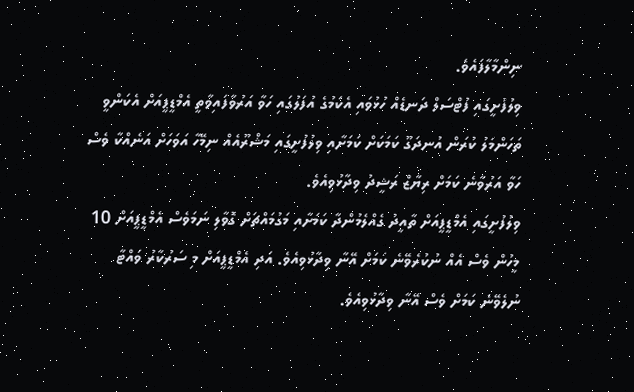ނިންމާލާފައެވެ.
ވިލުފުށީގައި ފުޓްސަލް ދަނޑެއް ހުޅުވައި އެކަމުގެ އުފަލުގައި ހަވާ އަރުވާފައިވާތީ އެމްޑީޕީއަށް އެކަންވީ ތަހަންމަލު ކުރަން އުނދަގޫ ކަމަކަށް ކަމަށާއި ވިލުފުށީގައި މަޝްރޫއެއް ނިމޭހާ އަވަހަށް އަނެއްކާ ވެސް ހަވާ އަރުވާނެ ކަމަށް ރިޔާޒް ރަޝީދު ވިދާޅުވިއެވެ.
ވިލުފުށީގައި އެމްޑީޕީއަށް ތާއީދު ގެއްލެމުންދާ ކަމަށާއި މަގުމައްޗަށް ގޮވާލި ނަމަވެސް އެމްޑީޕީއަށް 10 މީހުން ވެސް އެއް ނުކުރެވޭނެ ކަމަށް އޭނާ ވިދާޅުވިއެވެ. އަދި އެމްޑީޕީއަށް މި ސަރުކާރު ވައްޓާ ނުލެވޭނެ ކަމަށް ވެސް އޭނާ ވިދާޅުވިއެވެ.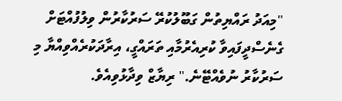"މިއަދު ރައްޔިތުން ގަބޫލުކުރޭ ސަރުކާރުން ވިލުފުއްޓަށް ގެނެސްދީފައިވާ ކުރިއެރުމާއި ތަރައްގީ، އިރާދަކުރެއްވިއްޔާ މި ސަރުކާރު ނުވެއްޓޭނެ." ރިޔާޒް ވިދާޅުވިއެވެ.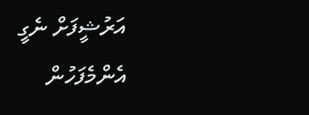އަރުޝީފަށް ނެގީ
އެންމެފަހުން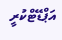އަޕްޑޭޓްކުރީ